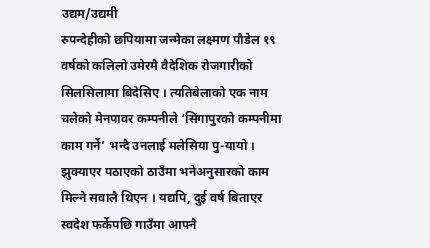उद्यम/उद्यमी
रुपन्देहीको छपियामा जन्मेका लक्ष्मण पौडेल १९ वर्षको कलिलो उमेरमै वैदेशिक रोजगारीको सिलसिलामा बिदेसिए । त्यतिबेलाको एक नाम चलेको मेनपावर कम्पनीले ‘सिंगापुरको कम्पनीमा काम गर्ने’ भन्दै उनलाई मलेसिया पु-यायो । झुक्याएर पठाएको ठाउँमा भनेअनुसारको काम मिल्ने सवालै थिएन । यद्यपि, दुई वर्ष बिताएर स्वदेश फर्केपछि गाउँमा आफ्नै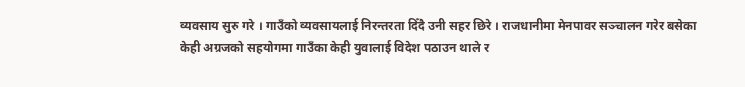व्यवसाय सुरु गरे । गाउँको व्यवसायलाई निरन्तरता दिँदै उनी सहर छिरे । राजधानीमा मेनपावर सञ्चालन गरेर बसेका केही अग्रजको सहयोगमा गाउँका केही युवालाई विदेश पठाउन थाले र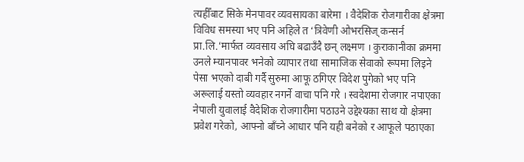त्यहीँबाट सिके मेनपावर व्यवसायका बारेमा । वैदेशिक रोजगारीका क्षेत्रमा विविध समस्या भए पनि अहिले त ‘त्रिवेणी ओभरसिज् कन्सर्न प्रा.लि.’मार्फत व्यवसाय अघि बढाउँदै छन् लक्ष्मण । कुराकानीका क्रममा उनले म्यानपावर भनेको व्यापार तथा सामाजिक सेवाको रूपमा लिइने पेसा भएको दाबी गर्दै सुरुमा आफू ठगिएर विदेश पुगेको भए पनि अरूलाई यस्तो व्यवहार नगर्ने वाचा पनि गरे । स्वदेशमा रोजगार नपाएका नेपाली युवालाई वैदेशिक रोजगारीमा पठाउने उद्देश्यका साथ यो क्षेत्रमा प्रवेश गरेको, आफ्नो बाँच्ने आधार पनि यही बनेको र आफूले पठाएका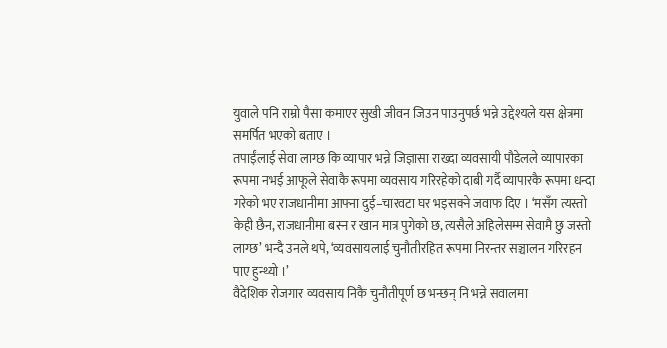युवाले पनि राम्रो पैसा कमाएर सुखी जीवन जिउन पाउनुपर्छ भन्ने उद्देश्यले यस क्षेत्रमा समर्पित भएको बताए ।
तपाईंलाई सेवा लाग्छ कि व्यापार भन्ने जिज्ञासा राख्दा व्यवसायी पौडेलले व्यापारका रूपमा नभई आफूले सेवाकै रूपमा व्यवसाय गरिरहेको दाबी गर्दै व्यापारकै रूपमा धन्दा गरेको भए राजधानीमा आफ्ना दुई–चारवटा घर भइसक्ने जवाफ दिए । ‘मसँग त्यस्तो केही छैन, राजधानीमा बस्न र खान मात्र पुगेको छ, त्यसैले अहिलेसम्म सेवामै छु जस्तो लाग्छ’ भन्दै उनले थपे, ‘व्यवसायलाई चुनौतीरहित रूपमा निरन्तर सञ्चालन गरिरहन पाए हुन्थ्यो ।’
वैदेशिक रोजगार व्यवसाय निकै चुनौतीपूर्ण छ भन्छन् नि भन्ने सवालमा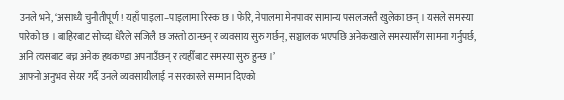उनले भने, ‘असाध्यै चुनौतीपूर्ण ! यहाँ पाइला–पाइलामा रिस्क छ । फेरि, नेपालमा मेनपावर सामान्य पसलजस्तै खुलेका छन् । यसले समस्या पारेको छ । बाहिरबाट सोच्दा धेरैले सजिलै छ जस्तो ठान्छन् र व्यवसाय सुरु गर्छन्, सञ्चालक भएपछि अनेकखाले समस्यासँग सामना गर्नुपर्छ, अनि त्यसबाट बच्न अनेक हथकण्डा अपनाउँछन् र त्यहीँबाट समस्या सुरु हुन्छ ।’
आफ्नो अनुभव सेयर गर्दै उनले व्यवसायीलाई न सरकारले सम्मान दिएको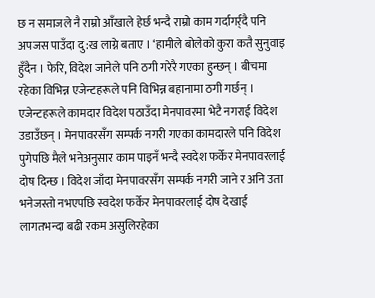छ न समाजले नै राम्रो आँखाले हेर्छ भन्दै राम्रो काम गर्दागर्र्दै पनि अपजस पाउँदा दु:ख लाग्ने बताए । ‘हामीले बोलेको कुरा कतै सुनुवाइ हुँदैन । फेरि, विदेश जानेले पनि ठगी गरेरै गएका हुन्छन् । बीचमा रहेका विभिन्न एजेन्टहरूले पनि विभिन्न बहानामा ठगी गर्छन् । एजेन्टहरूले कामदार विदेश पठाउँदा मेनपावरमा भेटै नगराई विदेश उडाउँछन् । मेनपावरसँग सम्पर्क नगरी गएका कामदारले पनि विदेश पुगेपछि मैले भनेअनुसार काम पाइनँ भन्दै स्वदेश फर्केर मेनपावरलाई दोष दिन्छ । विदेश जाँदा मेनपावरसँग सम्पर्क नगरी जाने र अनि उता भनेजस्तो नभएपछि स्वदेश फर्केर मेनपावरलाई दोष देखाई लागतभन्दा बढी रकम असुलिरहेका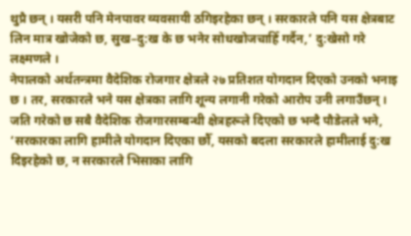थुप्रै छन् । यसरी पनि मेनपावर व्यवसायी ठगिइरहेका छन् । सरकारले पनि यस क्षेत्रबाट लिन मात्र खोजेको छ, सुख–दु:ख के छ भनेर सोधखोजचाहिँ गर्दैन,’ दु:खेसो गरे लक्ष्मणले ।
नेपालको अर्थतन्त्रमा वैदेशिक रोजगार क्षेत्रले २७ प्रतिशत योगदान दिएको उनको भनाइ छ । तर, सरकारले भने यस क्षेत्रका लागि शून्य लगानी गरेको आरोप उनी लगाउँछन् । जति गरेको छ सबै वैदेशिक रोजगारसम्बन्धी क्षेत्रहरूले दिएको छ भन्दै पौडेलले भने, ‘सरकारका लागि हामीले योगदान दिएका छौँ, यसको बदला सरकारले हामीलाई दु:ख दिइरहेको छ, न सरकारले भिसाका लागि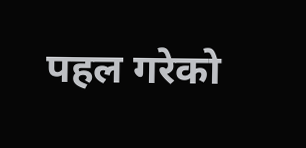पहल गरेको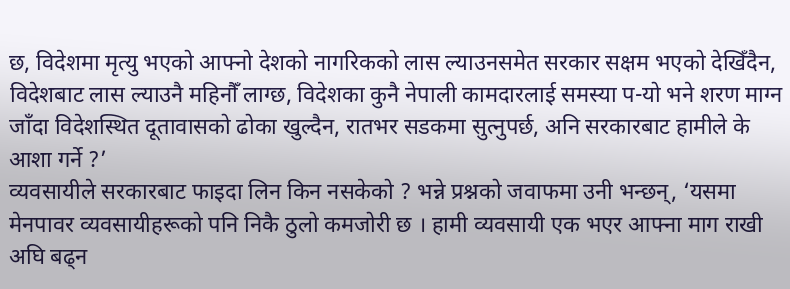छ, विदेशमा मृत्यु भएको आफ्नो देशको नागरिकको लास ल्याउनसमेत सरकार सक्षम भएको देखिँदैन, विदेशबाट लास ल्याउनै महिनौँ लाग्छ, विदेशका कुनै नेपाली कामदारलाई समस्या प-यो भने शरण माग्न जाँदा विदेशस्थित दूतावासको ढोका खुल्दैन, रातभर सडकमा सुत्नुपर्छ, अनि सरकारबाट हामीले के आशा गर्ने ?’
व्यवसायीले सरकारबाट फाइदा लिन किन नसकेको ? भन्ने प्रश्नको जवाफमा उनी भन्छन्, ‘यसमा मेनपावर व्यवसायीहरूको पनि निकै ठुलो कमजोरी छ । हामी व्यवसायी एक भएर आफ्ना माग राखी अघि बढ्न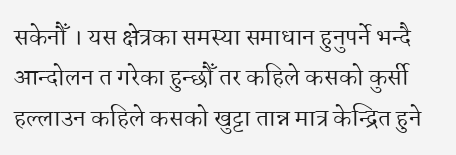सकेनौँ । यस क्षेत्रका समस्या समाधान हुनुपर्ने भन्दै आन्दोलन त गरेका हुन्छौँ तर कहिले कसको कुर्सी हल्लाउन कहिले कसको खुट्टा तान्न मात्र केन्द्रित हुने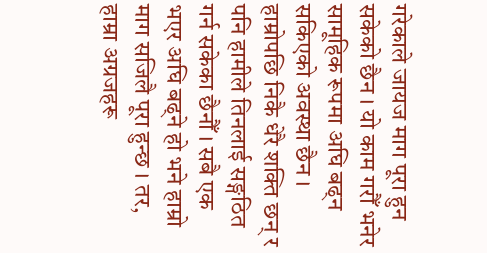गरेकाले जायज माग पूरा हुन सकेको छैन । यो काम गरौँ भनेर सामूहिक रूपमा अघि बढ्न सकिएको अवस्था छैन । हाम्रोपछि निकै धेरै शक्ति छन् र पनि हामीले तिनलाई सङ्गठित गर्न सकेका छैनौँ । सबै एक भएर अघि बढ्ने हो भने हाम्रो माग सजिलै पूरा हुन्छ । तर, हाम्रा अग्रजहरू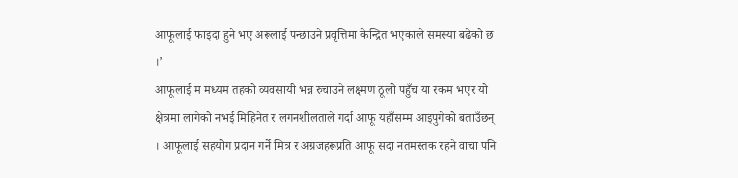आफूलाई फाइदा हुने भए अरूलाई पन्छाउने प्रवृत्तिमा केन्द्रित भएकाले समस्या बढेको छ ।’
आफूलाई म मध्यम तहको व्यवसायी भन्न रुचाउने लक्ष्मण ठूलो पहुँच या रकम भएर यो क्षेत्रमा लागेको नभई मिहिनेत र लगनशीलताले गर्दा आफू यहाँसम्म आइपुगेको बताउँछन् । आफूलाई सहयोग प्रदान गर्ने मित्र र अग्रजहरूप्रति आफू सदा नतमस्तक रहने वाचा पनि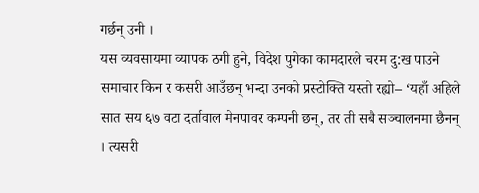गर्छन् उनी ।
यस व्यवसायमा व्यापक ठगी हुने, विदेश पुगेका कामदारले चरम दु:ख पाउने समाचार किन र कसरी आउँछन् भन्दा उनको प्रस्टोक्ति यस्तो रह्यो– ‘यहाँ अहिले सात सय ६७ वटा दर्तावाल मेनपावर कम्पनी छन्, तर ती सबै सञ्चालनमा छैनन् । त्यसरी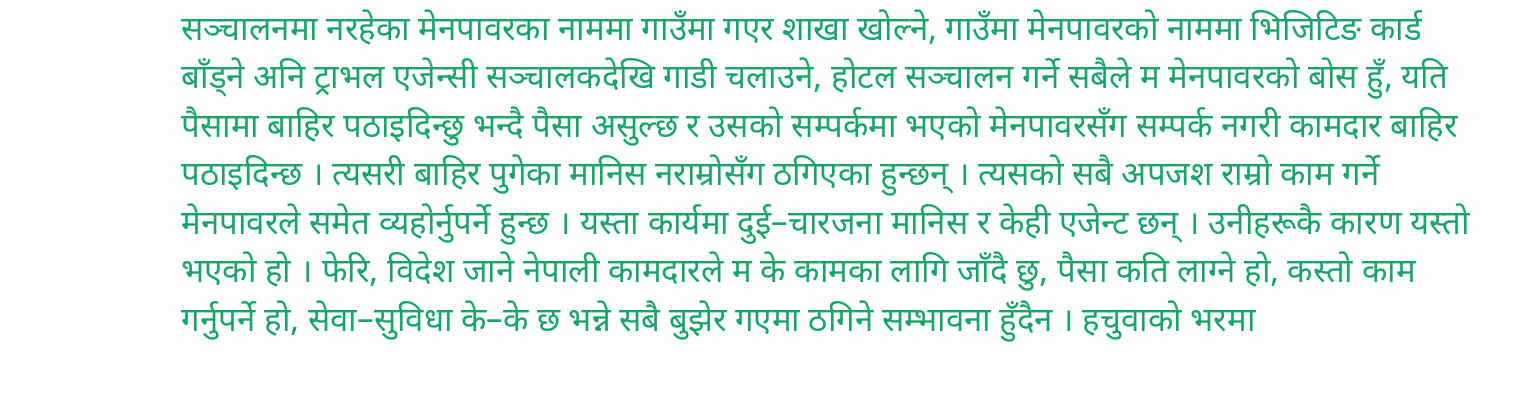सञ्चालनमा नरहेका मेनपावरका नाममा गाउँमा गएर शाखा खोल्ने, गाउँमा मेनपावरको नाममा भिजिटिङ कार्ड बाँड्ने अनि ट्राभल एजेन्सी सञ्चालकदेखि गाडी चलाउने, होटल सञ्चालन गर्ने सबैले म मेनपावरको बोस हुँ, यति पैसामा बाहिर पठाइदिन्छु भन्दै पैसा असुल्छ र उसको सम्पर्कमा भएको मेनपावरसँग सम्पर्क नगरी कामदार बाहिर पठाइदिन्छ । त्यसरी बाहिर पुगेका मानिस नराम्रोसँग ठगिएका हुन्छन् । त्यसको सबै अपजश राम्रो काम गर्ने मेनपावरले समेत व्यहोर्नुपर्ने हुन्छ । यस्ता कार्यमा दुई–चारजना मानिस र केही एजेन्ट छन् । उनीहरूकै कारण यस्तो भएको हो । फेरि, विदेश जाने नेपाली कामदारले म के कामका लागि जाँदै छु, पैसा कति लाग्ने हो, कस्तो काम गर्नुपर्ने हो, सेवा–सुविधा के–के छ भन्ने सबै बुझेर गएमा ठगिने सम्भावना हुँदैन । हचुवाको भरमा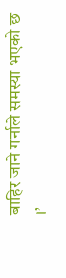बाहिर जाने गर्नाले समस्या भएको छ ।’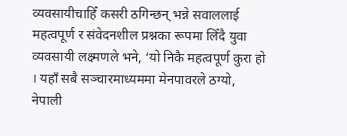व्यवसायीचाहिँ कसरी ठगिन्छन् भन्ने सवाललाई महत्वपूर्ण र संवेदनशील प्रश्नका रूपमा लिँदै युवा व्यवसायी लक्ष्मणले भने, ‘यो निकै महत्वपूर्ण कुरा हो । यहाँ सबै सञ्चारमाध्यममा मेनपावरले ठग्यो, नेपाली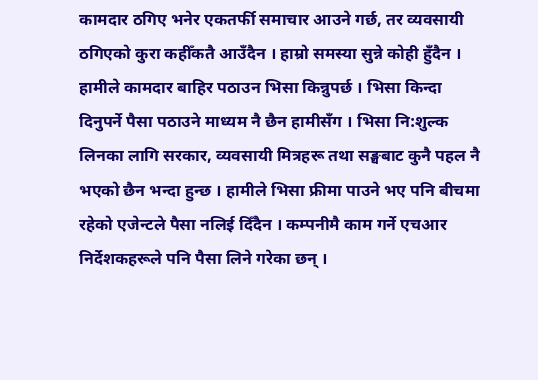कामदार ठगिए भनेर एकतर्फी समाचार आउने गर्छ, तर व्यवसायी ठगिएको कुरा कहीँकतै आउँदैन । हाम्रो समस्या सुन्ने कोही हुँदैन । हामीले कामदार बाहिर पठाउन भिसा किन्नुपर्छ । भिसा किन्दा दिनुपर्ने पैसा पठाउने माध्यम नै छैन हामीसँग । भिसा नि:शुल्क लिनका लागि सरकार, व्यवसायी मित्रहरू तथा सङ्घबाट कुनै पहल नै भएको छैन भन्दा हुन्छ । हामीले भिसा फ्रीमा पाउने भए पनि बीचमा रहेको एजेन्टले पैसा नलिई दिँदैन । कम्पनीमै काम गर्ने एचआर निर्देशकहरूले पनि पैसा लिने गरेका छन् ।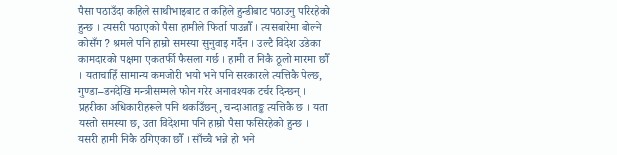पैसा पठाउँदा कहिले साथीभाइबाट त कहिले हुन्डीबाट पठाउनु परिरहेको हुन्छ । त्यसरी पठाएको पैसा हामीले फिर्ता पाउन्नौँ । त्यसबारेमा बोल्ने कोसँग ? श्रमले पनि हाम्रो समस्या सुनुवाइ गर्दैन । उल्टै विदेश उडेका कामदारको पक्षमा एकतर्फी फैसला गर्छ । हामी त निकै ठूलो मारमा छौँ । यताचाहिँ सामान्य कमजोरी भयो भने पनि सरकारले त्यत्तिकै पेल्छ, गुण्डा–डनदेखि मन्त्रीसम्मले फोन गरेर अनावश्यक टर्चर दिन्छन् । प्रहरीका अधिकारीहरूले पनि थर्काउँछन्, चन्दाआतङ्क त्यत्तिकै छ । यता यस्तो समस्या छ, उता विदेशमा पनि हाम्रो पैसा फसिरहेको हुन्छ । यसरी हामी निकै ठगिएका छौँ । साँच्चै भन्ने हो भने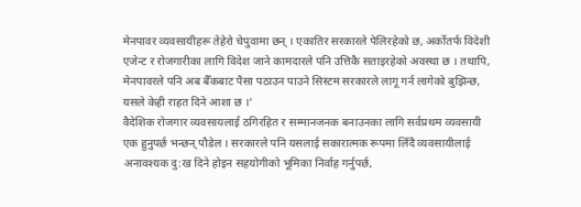मेनपावर व्यवसायीहरू तेहेरो चेपुवामा छन् । एकातिर सरकारले पेलिरहेको छ, अर्कोतर्फ विदेशी एजेन्ट र रोजगारीका लागि विदेश जाने कामदारले पनि उत्तिकै सताइरहेको अवस्था छ । तथापि, मेनपावरले पनि अब बैँकबाट पैसा पठाउन पाउने सिस्टम सरकारले लागू गर्न लागेको बुझिन्छ, यसले केही राहत दिने आशा छ ।’
वैदेशिक रोजगार व्यवसायलाई ठगिरहित र सम्मानजनक बनाउनका लागि सर्वप्रथम व्यवसायी एक हुनुपर्छ भन्छन् पौडेल । सरकारले पनि यसलाई सकारात्मक रूपमा लिँदै व्यवसायीलाई अनावश्यक दु:ख दिने होइन सहयोगीको भूमिका निर्वाह गर्नुपर्छ,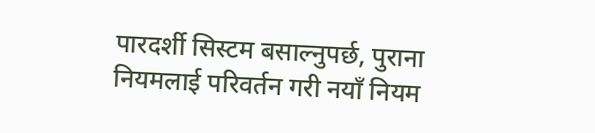पारदर्शी सिस्टम बसाल्नुपर्छ, पुराना नियमलाई परिवर्तन गरी नयाँ नियम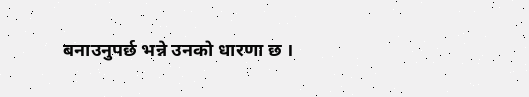बनाउनुपर्छ भन्ने उनको धारणा छ ।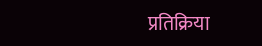प्रतिक्रिया